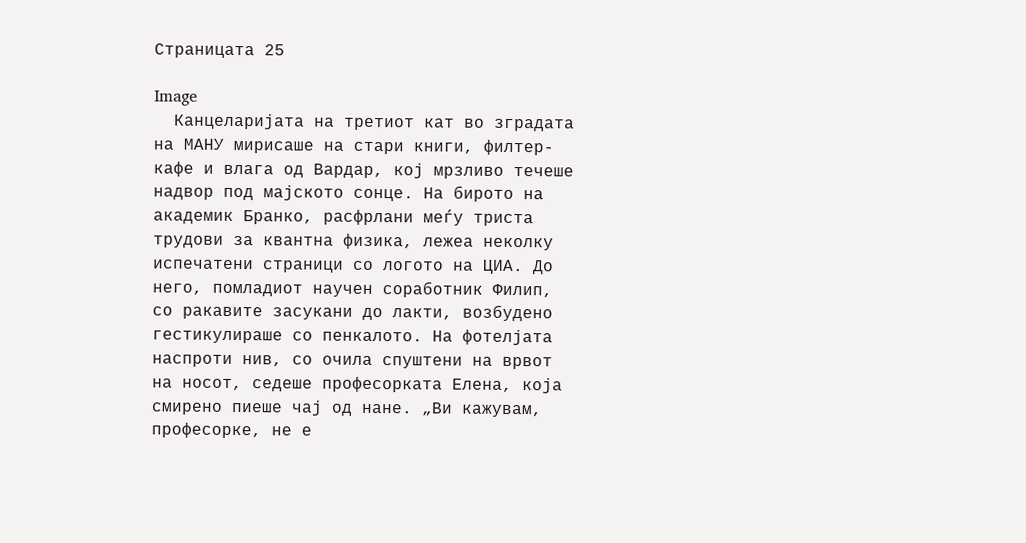Страницата 25

Image
  Канцеларијата на третиот кат во зградата на МАНУ мирисаше на стари книги, филтер-кафе и влага од Вардар, кој мрзливо течеше надвор под мајското сонце. На бирото на академик Бранко, расфрлани меѓу триста трудови за квантна физика, лежеа неколку испечатени страници со логото на ЦИА. До него, помладиот научен соработник Филип, со ракавите засукани до лакти, возбудено гестикулираше со пенкалото. На фотелјата наспроти нив, со очила спуштени на врвот на носот, седеше професорката Елена, која смирено пиеше чај од нане. „Ви кажувам, професорке, не е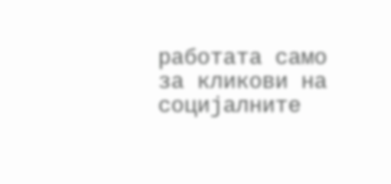работата само за кликови на социјалните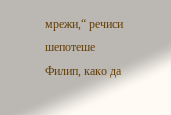мрежи,“ речиси шепотеше Филип, како да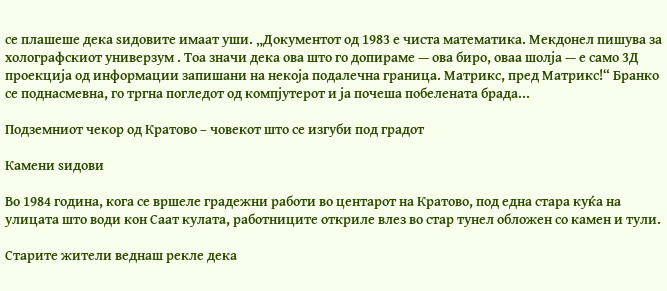се плашеше дека ѕидовите имаат уши. „Документот од 1983 е чиста математика. Мекдонел пишува за холографскиот универзум . Тоа значи дека ова што го допираме — ова биро, оваа шолја — е само 3Д проекција од информации запишани на некоја подалечна граница. Матрикс, пред Матрикс!“ Бранко се поднасмевна, го тргна погледот од компјутерот и ја почеша побелената брада...

Подземниот чекор од Кратово – човекот што се изгуби под градот

Камени ѕидови

Во 1984 година, кога се вршеле градежни работи во центарот на Кратово, под една стара куќа на улицата што води кон Саат кулата, работниците откриле влез во стар тунел обложен со камен и тули.

Старите жители веднаш рекле дека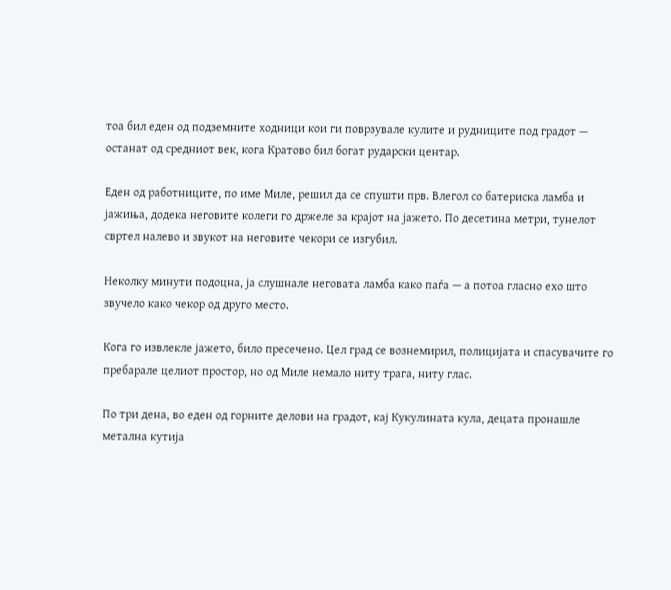тоа бил еден од подземните ходници кои ги поврзувале кулите и рудниците под градот — останат од средниот век, кога Кратово бил богат рударски центар.

Еден од работниците, по име Миле, решил да се спушти прв. Влегол со батериска ламба и јажиња, додека неговите колеги го држеле за крајот на јажето. По десетина метри, тунелот свртел налево и звукот на неговите чекори се изгубил.

Неколку минути подоцна, ја слушнале неговата ламба како паѓа — а потоа гласно ехо што звучело како чекор од друго место.

Кога го извлекле јажето, било пресечено. Цел град се вознемирил, полицијата и спасувачите го пребарале целиот простор, но од Миле немало ниту трага, ниту глас.

По три дена, во еден од горните делови на градот, кај Кукулината кула, децата пронашле метална кутија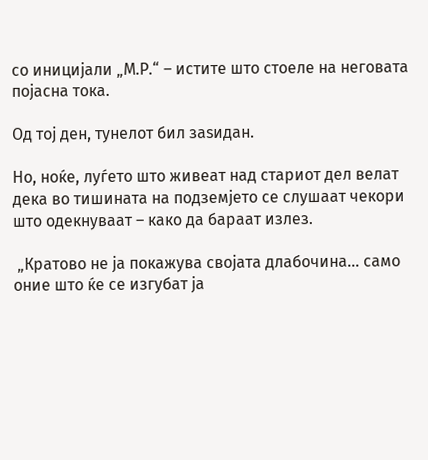со иницијали „М.Р.“ – истите што стоеле на неговата појасна тока.

Од тој ден, тунелот бил заѕидан.

Но, ноќе, луѓето што живеат над стариот дел велат дека во тишината на подземјето се слушаат чекори што одекнуваат – како да бараат излез.

 „Кратово не ја покажува својата длабочина... само оние што ќе се изгубат ја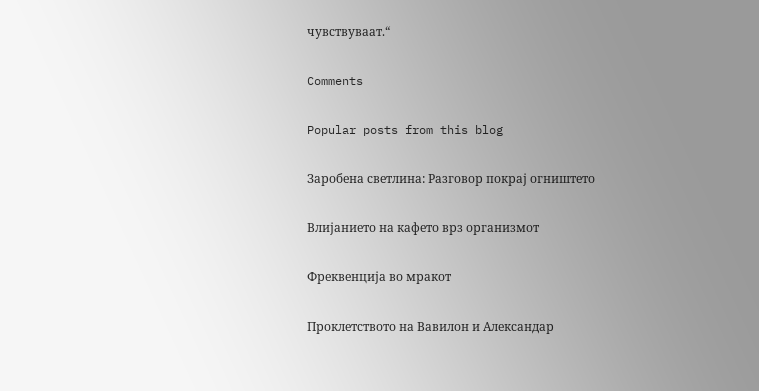чувствуваат.“

Comments

Popular posts from this blog

Заробена светлина: Разговор покрај огништето

Влијанието на кафето врз организмот

Фреквенција во мракот

Проклетството на Вавилон и Александар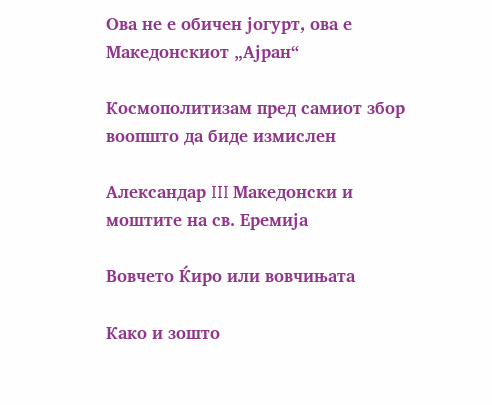Ова не е обичен јогурт, ова е Македонскиот „Ајран“

Космополитизам пред самиот збор воопшто да биде измислен

Александар III Македонски и моштите на св. Еремија

Вовчето Ќиро или вовчињата

Како и зошто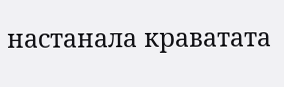настанала краватата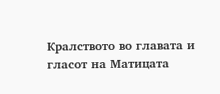Кралството во главата и гласот на Матицата